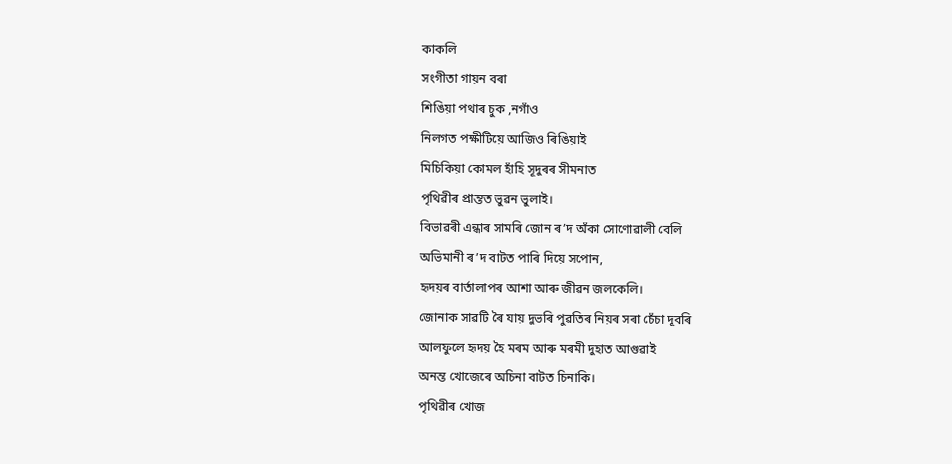কাকলি
সংগীতা গায়ন বৰা
শিঙিয়া পথাৰ চুক ,নগাঁও
নিলগত পক্ষীটিয়ে আজিও ৰিঙিয়াই
মিচিকিয়া কোমল হাঁহি সূদুৰৰ সীমনাত
পৃথিৱীৰ প্ৰান্তত ভুৱন ভুলাই।
বিভাৱৰী এন্ধাৰ সামৰি জোন ৰ’দ অঁকা সোণোৱালী বেলি
অভিমানী ৰ’দ বাটত পাৰি দিয়ে সপোন,
হৃদয়ৰ বাৰ্তালাপৰ আশা আৰু জীৱন জলকেলি।
জোনাক সাৱটি ৰৈ যায় দুভৰি পুৱতিৰ নিয়ৰ সৰা চেঁচা দূবৰি
আলফুলে হৃদয় হৈ মৰম আৰু মৰমী দুহাত আগুৱাই
অনন্ত খোজেৰে অচিনা বাটত চিনাকি।
পৃথিৱীৰ খোজ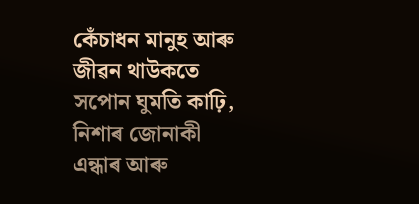কেঁচাধন মানুহ আৰু জীৱন থাউকতে সপোন ঘুমতি কাঢ়ি,
নিশাৰ জোনাকী এন্ধাৰ আৰু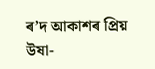ৰ’দ আকাশৰ প্ৰিয়
উষা-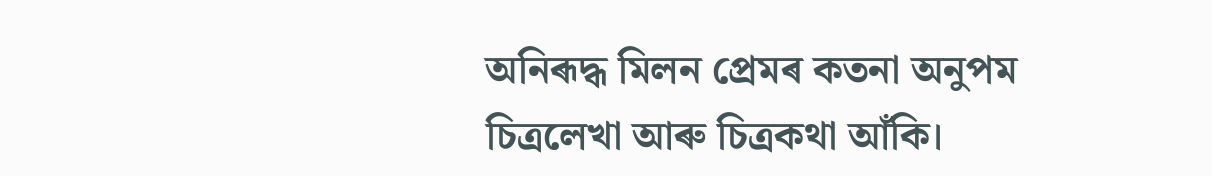অনিৰূদ্ধ মিলন প্ৰেমৰ কতনা অনুপম চিত্ৰলেখা আৰু চিত্ৰকথা আঁকি।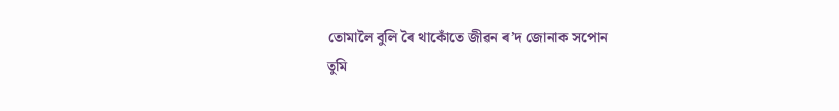তোমালৈ বুলি ৰৈ থাকোঁতে জীৱন ৰ’দ জোনাক সপোন
তুমি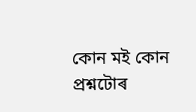কোন মই কোন প্ৰশ্নটোৰ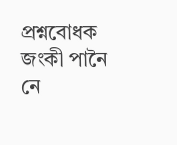প্ৰশ্নবোধক
জংকী পানৈ নে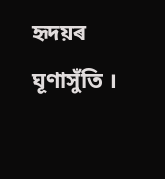হৃদয়ৰ ঘূণাসুঁতি ।